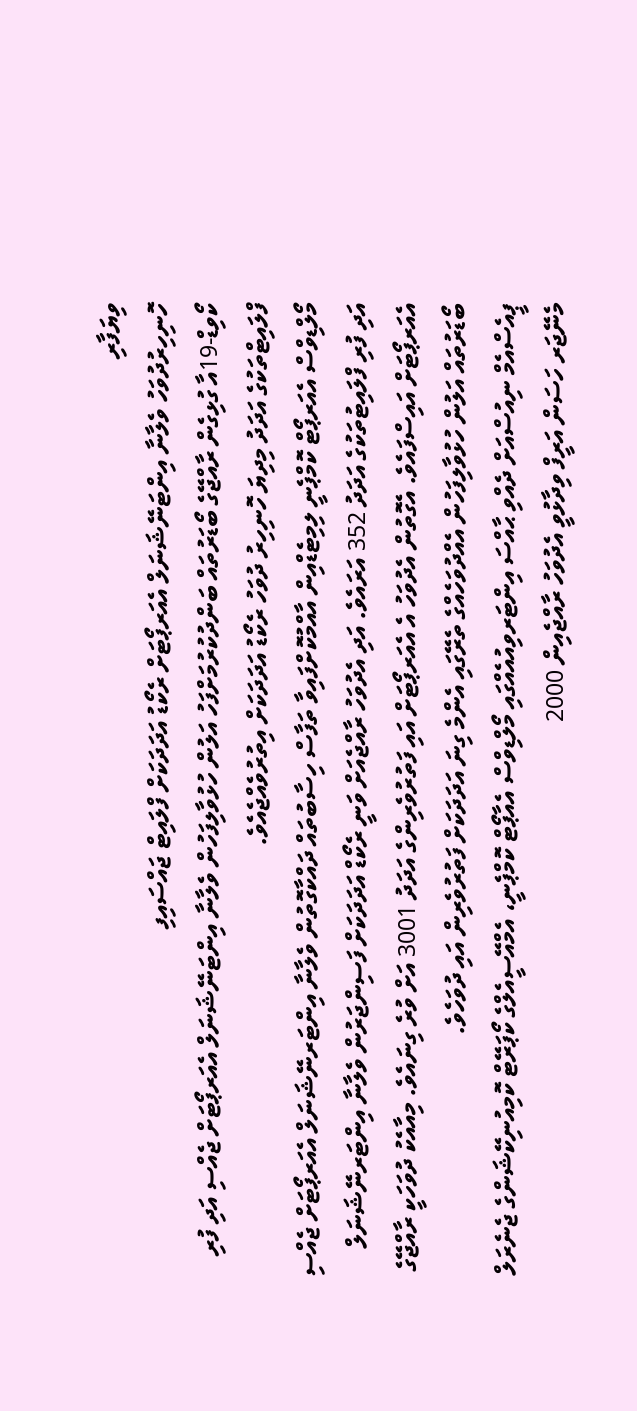ވިޔަފާރި
ހޮނިހިރުދުވަހު ވެލާނާ އިންޓަނޭޝަނަލް އެއަރޕޯޓަށް ރެކޯޑު އަދަދަކަށް ފްލައިޓް ޖައްސައިފި
ކޯވިޑް-19އާ ގުޅިގެން ރާއްޖޭގެ ބޯޑަރުތައް ބަންދުކުރުމަށްފަހު އަލުން ހުޅުވާލިފަހުން ވެލާނާ އިންޓަނޭޝަނަލް އެއަރޕޯޓަށް ޖެއްސި އަދި ފުރި ފްލައިޓްތަކުގެ އަދަދު މިދިޔަ ހޮނިހިރު ދުވަހު ރެކޯޑު އަދަދަކަށް އިތުރުވެއްޖެއެވެ.
މޯލްޑިވްސް އެއަރޕޯޓް ކޮމްޕެނީ ލިމިޓެޑްއިން އާއްމުކޮށްފައިވާ ތަފާސް ހިސާބުތައް ދައްކާގޮތުން ވެލާނާ އިންޓަރނޭޝަނަލް އެއަރޕޯޓަށް ޖެއްސި އަދި ފުރި ފްލައިޓުތަކުގެ އަދަދު 352 އަރައެވެ. އަދި އެދުވަހު ރާއްޖެއަށް ވަނީ ރެކޯޑް އަދަދަކަށް ފަސިންޖަރުން ވެލާނާ އިންޓަރނޭޝަނަލް އެއަރޕޯޓަށް އައިސްފައެވެ. އެގޮތުން އެދުވަހު އެ އެއަރޕޯޓަށް އައި ފަތުރުވެރިންގެ އަދަދު 3001 އަށް ވުރެ ގިނައެވެ. މިއާއެކު ދުވަހަކީ ރާއްޖޭގެ ބޯޑަރުތައް އަލުން ހުޅުވާލިފަހުން އެއްދުވަހެއްގެ ތެރޭގައި އެންމެ ގިނަ އަދަދަކަށް ފަތުރުވެރިން އައި ދުވަހެވެ.
ޕީއެސްއެމް ނިއުސްއަށް ދެއްވި ޙާއްސަ އިންޓަރވިއުއެއްގައި މޯލްޑިވްސް އެއާޕޯޓް ކޮމްޕެނީ، އެމްއޭސީއެލްގެ ކޯޕަރޭޓް ކޮމިއުނިކޭޝަންގެ ޖެނެރަލް މެނޭޖަރ ހަސަން އަރީފް ވިދާޅުވީ އެދުވަހު ރާއްޖެއިން 2000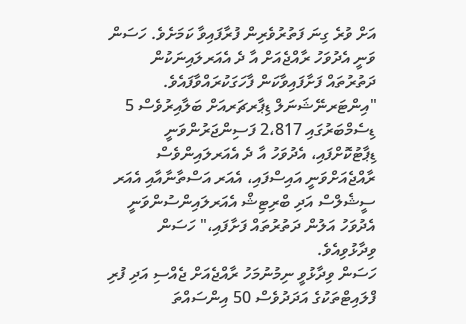އަށް ވުރެ ގިނަ ފަތުރުވެރިން ފުރާފައިވާ ކަމަށެވެ. ހަސަން ވަނީ އެދުވަހު ރާއްޖެއަށް އާ ދެ އެއަރލައިނަކުން ދަތުރުތައް ފަށާފައިވާކަން ފާހަގަކުރައްވާފައެވެ.
"އިންޓަރނޭޝަނަލް ޑިޕާރޗަރއަށް ބަލާއިރުވެސް 5 ޑިސެމްބަރުގައި 2،817 ފަސިންޖަރުންވަނީ ޑިޕާޓުކޮށްފައި، އެދުވަހު އާ ދެ އެއަރލައިންވެސް ރާއްޖެއަށްވަނީ އައިސްފައި، އެއަރ އަސްތާނާއާއި އެއަރ ސީޝެލްސް އަދި ބްރިޓިޝް އެއަރލައިންސުންވަނީ އެދުވަހު އަލުން ދަތުރުތައް ފަށާފައި،" ހަސަން ވިދާޅުވިއެވެ.
ހަސަން ވިދާޅުވީ ނިމުނުމަހު ރާއްޖެއަށް ޖެއްސި އަދި ފުރި ފްލައިޓްތަކުގެ އަދަދުވެސް 50 އިންސައްތަ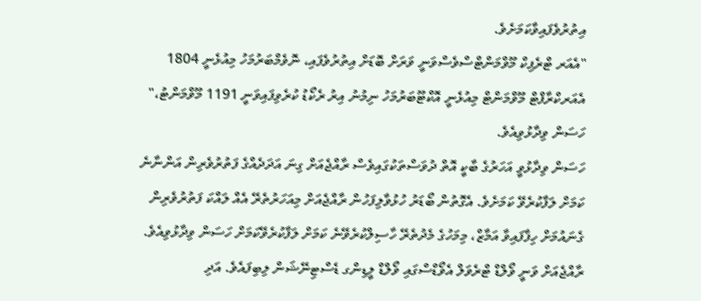އިތުރުވެފައިވާކަމަށެވެ.
"އެއަރ ޓްރެފިކް މޫވްމަންޓްސްވެސްވަނީ ވަރަށް ބޮޑަށް އިތުރުވެފައި، ނޮވެމްބަރުމަހު މިއުޅެނީ 1804 އެއަރކްރާފްޓް މޫވްމަންޓް މިއުޅެނީ އޮކްޓޫބަރުމަހު ނިމުނު އިރު ރެކޯޑު ކުރެވިފައިވަނީ 1191 މޫވްމަންޓު،" ހަސަން ވިދާޅުވިއެވެ.
ހަސަން ވިދާޅުވީ އަހަރުގެ ބާކީ އޮތް ދުވަސްތަކުގައިވެސް ރާއްޖެއަށް ގިނަ އަދަދެއްގެ ފަތުރުވެރިން އަންނާނެ ކަމަށް ލަފާކުރެވޭ ކަމަށެވެ. އެގޮތުން ބޯޑަރު ހުޅުވާލިފަހުން ރާއްޖެއަށް މިއަހަރުތެރޭ އެއް ލައްކަ ފަތުރުވެރިން ގެނައުމަށް ހިފާފައިވާ އަމާޒް، މިމަހުގެ މެދުތެރޭ ހާސިލްކުރެވޭނެ ކަމަށް ލަފާކުރެވޭކަމަށް ހަސަން ވިދާޅުވިއެވެ.
ރާއްޖެއަށް ވަނީ ވޯލްޑް ޓްރެވަލް އެވޯޑްސްގައި ވޯލްޑް ލީޑިންގ ޑެސްޓިނޭޝަން ލިބިފައެވެ. އަދި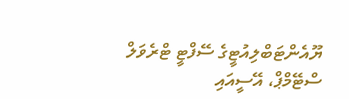ޔޫއެންޓަބްލިއުޓީގެ ސޭފްޓީ ޓްރެވަލް ސްޓޭމްޕް، އޭސީއައި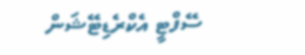ސޭފްޓީ އެކްރެޑިޓޭޝަން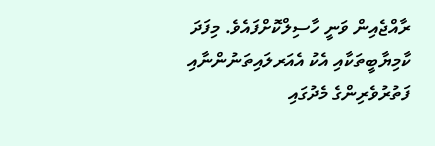ރާއްޖެއިން ވަނީ ހާސިލްކޮށްފައެވެ. މިފަދަ ކާމިޔާބީތަކާއި އެކު އެއަރލައިތަނުންނާއި ފަތުރުވެރިންގެ މެދުގައި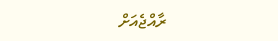ރާއްޖެއަށް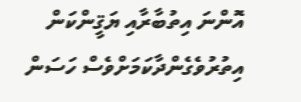އޮންނަ އިތުބާރާއި ޔަޤީންކަން އިތުރުވެގެންދާކަމަށްވެސް ހަސަން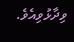ވިދާޅުވިއެވެ.